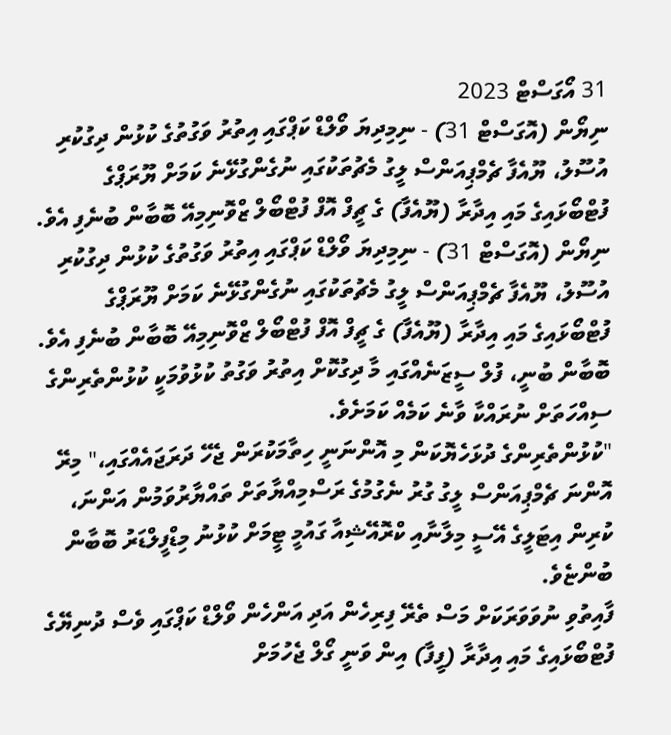31 އޯގަސްޓް 2023
ނިޔޯން (އޮގަސްޓް 31) - ނިމިދިޔަ ވޯލްޑް ކަޕްގައި އިތުރު ވަގުތުގެ ކުޅުން ދިގުކުރި އުސޫލު، ޔޫއެފާ ޗެމްޕިއަންސް ލީގު މެޗުތަކުގައި ނުގެންގުޅޭނެ ކަމަށް ޔޫރަޕްގެ ފުޓްބޯޅައިގެ މައި އިދާރާ (ޔޫއެފާ) ގެ ޗީފް އޮފް ފުޓްބޯލް ޒްވޮނިމިއޭ ބޮބާން ބުނެފި އެވެ.
ނިޔޯން (އޮގަސްޓް 31) - ނިމިދިޔަ ވޯލްޑް ކަޕްގައި އިތުރު ވަގުތުގެ ކުޅުން ދިގުކުރި އުސޫލު، ޔޫއެފާ ޗެމްޕިއަންސް ލީގު މެޗުތަކުގައި ނުގެންގުޅޭނެ ކަމަށް ޔޫރަޕްގެ ފުޓްބޯޅައިގެ މައި އިދާރާ (ޔޫއެފާ) ގެ ޗީފް އޮފް ފުޓްބޯލް ޒްވޮނިމިއޭ ބޮބާން ބުނެފި އެވެ.
ބޮބާން ބުނީ، ފުލް ސީޒަނެއްގައި މާ ދިގުކޮށް އިތުރު ވަގުތު ކުޅުވުމަކީ ކުޅުންތެރިންގެ ސިއްހަތަށް ނުރައްކާ ވާނެ ކަމެއް ކަމަށެވެ.
"ކުޅުންތެރިންގެ ދުޅަހެޔޮކަން މި އޮންނަނީ ހިތާމަކުރަން ޖެހޭ ދަރަޖައެއްގައި،" މިރޭ އޮންނަ ޗެމްޕިއަންސް ލީގު ގުރު ނެގުމުގެ ރަސްމިއްޔާތަށް ތައްޔާރުވަމުން އަންނަ، ކުރިން އިޓަލީގެ އޭސީ މިލާނާއި ކްރޮއޭޝިއާ ގައުމީ ޓީމަށް ކުޅުނު މިޑްފީލްޑަރު ބޮބާން ބުންޏެވެ.
ފާއިތުވި ނުވަވަރަކަށް މަސް ތެރޭ ފިރިހެން އަދި އަންހެން ވޯލްޑް ކަޕްގައި ވެސް ދުނިޔޭގެ ފުޓްބޯޅައިގެ މައި އިދާރާ (ފީފާ) އިން ވަނީ ގޯލް ޖެހުމަށް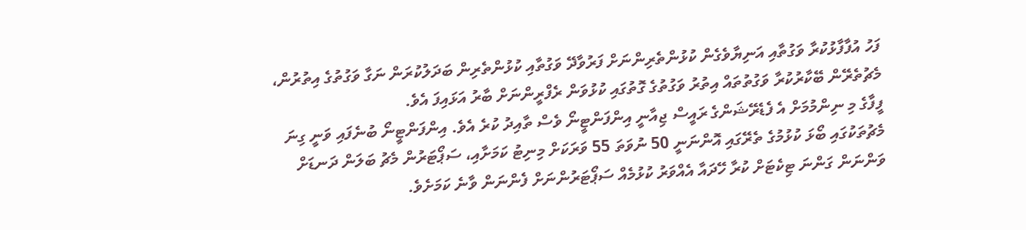ފަހު އުފާފާޅުކުރާ ވަގުތާއި އަނިޔާވެގެން ކުޅުންތެރިންނަށް ފަރުވާދޭ ވަގުތާއި ކުޅުންތެރިން ބަދަލުކުރަން ނަގާ ވަގުތުގެ އިތުރުން، މެޗުތެރޭން ބޭކާރުކުރާ ވަގުތުތައް އިތުރު ވަގުތުގެ ގޮތުގައި ކުޅުވަން ރެފްރީންނަށް ބާރު އަޅައިފަ އެވެ.
ފީފާގެ މި ނިންމުމަށް އެ ފެޑެރޭޝަންގެ ރައީސް ޖިއާނީ އިންފަންޓީނޯ ވެސް ތާއިދު ކުރެ އެވެ. އިންފަންޓީނޯ ބުނެފައި ވަނީ ގިނަ މެޗުތަކުގައި ބޯޅަ ކުޅުމުގެ ތެރޭގައި އޮންނަނީ 50 ނުވަތަ 55 ވަރަކަށް މިނިޓު ކަމަށާއި، ސަޕޯޓަރުން މެޗު ބަލަން ދަނޑަށް ވަންނަން ގަންނަ ޓިކެޓަށް ކުރާ ހޭދައާ އެއްވަރު ކުޅުމެއް ސަޕޯޓަރުންނަށް ފެންނަން ވާނެ ކަމަށެވެ.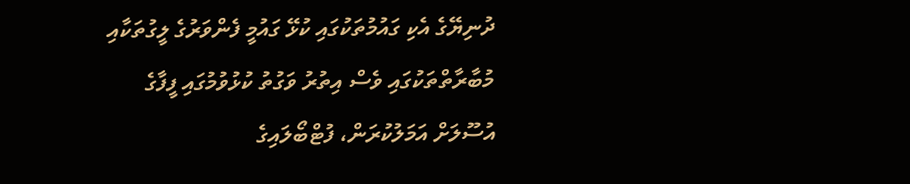ދުނިޔޭގެ އެކި ގައުމުތަކުގައި ކުޅޭ ގައުމީ ފެންވަރުގެ ލީގުތަކާއި މުބާރާތްތަކުގައި ވެސް އިތުރު ވަގުތު ކުޅުވުމުގައި ފީފާގެ އުސޫލަށް އަމަލުކުރަން، ފުޓްބޯލައިގެ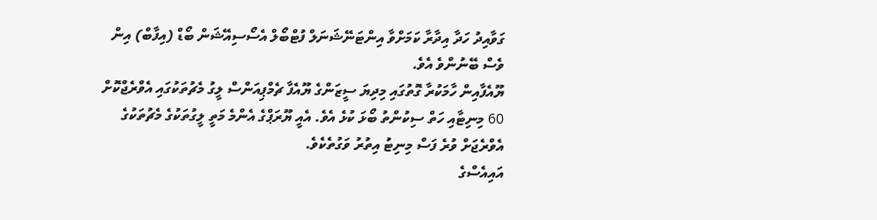ގަވާއިދު ހަދާ އިދާރާ ކަމަށްވާ އިންޓަނޭޝަނަލް ފުޓްބޯލް އެސޯސިއޭޝަން ބޯޑް (އިފާބް) އިން ވެސް ބޭނުންވެ އެވެ.
ޔޫއެފާއިން ހާމަކުރާ ގޮތުގައި މިދިޔަ ސީޒަންގެ ޔޫއެފާ ޗެމްޕިއަންސް ލީގު މެޗުތަކުގައި އެވްރެޖްކޮށް 60 މިނިޓާއި ހަތް ސިކުންތު ބޯޅަ ކުޅެ އެވެ. އެއީ ޔޫރަޕްގެ އެންމެ މަތީ ލީގުތަކުގެ މެޗުތަކުގެ އެވްރެޖަށް ވުރެ ފަސް މިނިޓު އިތުރު ވަގުތެކެވެ.
އައިއެސްގެ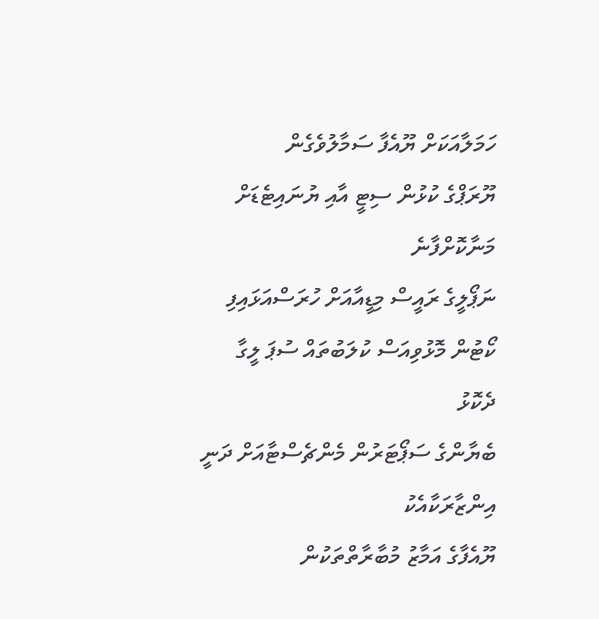ހަމަލާއަކަށް ޔޫއެފާ ސަމާލުވެގެން
ޔޫރަޕްގެ ކުޅުން ސިޓީ އާއި ޔުނައިޓެޑަށް މަނާކޮށްފާނެ
ނަޕޯލީގެ ރައީސް މިޑީއާއަށް ހުރަސްއަޅައިފި
ކޯޓުން މޮޅުވިއަސް ކުލަބުތައް ސުޕަ ލީގާ ދެކޮޅު
ބެޔާންގެ ސަޕޯޓަރުން މެންޗެސްޓާއަށް ދަނީ އިންޒާރަކާއެކު
ޔޫއެފާގެ އަމާޒު މުބާރާތްތަކުން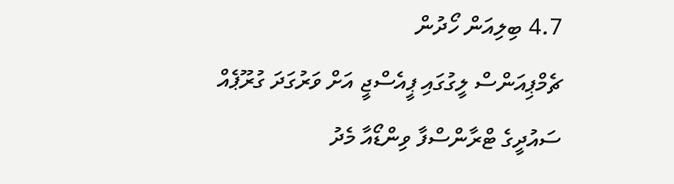4.7 ބިލިއަން ހޯދުން
ޗެމްޕިއަންސް ލީގުގައި ޕީއެސްޖީ އަށް ވަރުގަދަ ގުރޫޕެއް
ސައުދީގެ ޓްރާންސްފާ ވިންޑޯއާ މެދު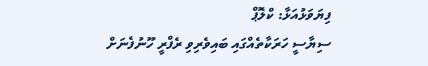ފިޔަވަޅުއަޅާ: ކްލޮޕް
ސިޔާސީ ހަރަކާތެއްގައި ބައިވެރިވި ރެފްރީ ހޫނުފެނަށް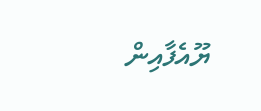ޔޫއެފާއިން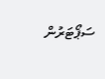ސަޕޯޓަރުން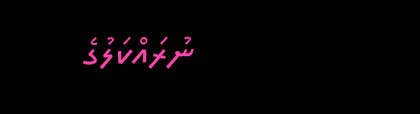ނުރައްކަލުގެ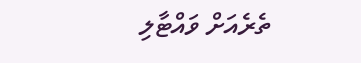ތެރެއަށް ވައްޓާލި